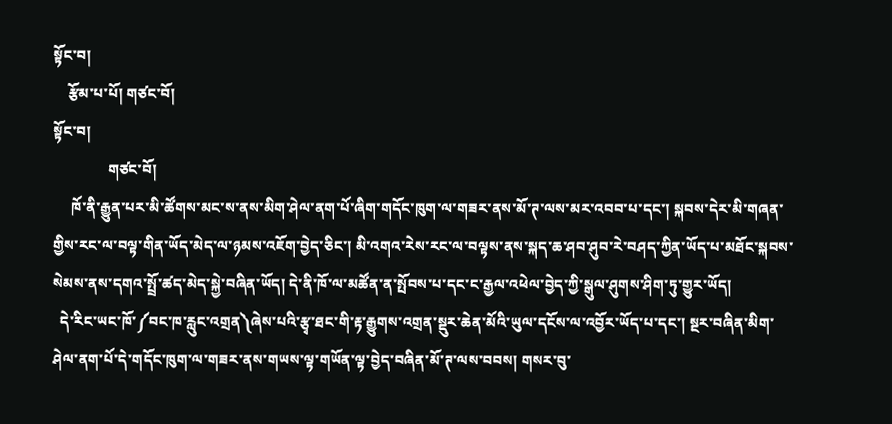སྟོང་བ།
    རྩོམ་པ་པོ། གཙང་བོ།
སྟོང་བ།
               གཙང་བོ།
     ཁོ་ནི་རྒྱུན་པར་མི་ཚོགས་མང་ས་ནས་མིག་ཤེལ་ནག་པོ་ཞིག་གདོང་ཁུག་ལ་གཟར་ནས་མོ་ཊ་ལས་མར་འབབ་པ་དང་། སྐབས་དེར་མི་གཞན་གྱིས་རང་ལ་བལྟ་གིན་ཡོད་མེད་ལ་ཉམས་འཇོག་བྱེད་ཅིང་། མི་འགའ་རེས་རང་ལ་བལྟས་ནས་སྐད་ཆ་ཤབ་ཤུབ་རེ་བཤད་ཀྱིན་ཡོད་པ་མཐོང་སྐབས་སེམས་ནས་དགའ་སྤྲོ་ཚད་མེད་སྐྱེ་བཞིན་ཡོད། དེ་ནི་ཁོ་ལ་མཚོན་ན་སྤོབས་པ་དང་ང་རྒྱལ་འཕེལ་བྱེད་ཀྱི་སྒུལ་ཤུགས་ཤིག་ཏུ་གྱུར་ཡོད།
  དེ་རིང་ཡང་ཁོ་༼བང་ཁ་རླུང་འགྲན༽ཞེས་པའི་རྩྭ་ཐང་གི་རྟ་རྒྱུགས་འགྲན་སྡུར་ཆེན་མོའི་ཡུལ་དངོས་ལ་འབྱོར་ཡོད་པ་དང་། སྔར་བཞིན་མིག་ཤེལ་ནག་པོ་དེ་གདོང་ཁུག་ལ་གཟར་ནས་གཡས་ལྟ་གཡོན་ལྟ་བྱེད་བཞིན་མོ་ཊ་ལས་བབས། གསར་བུ་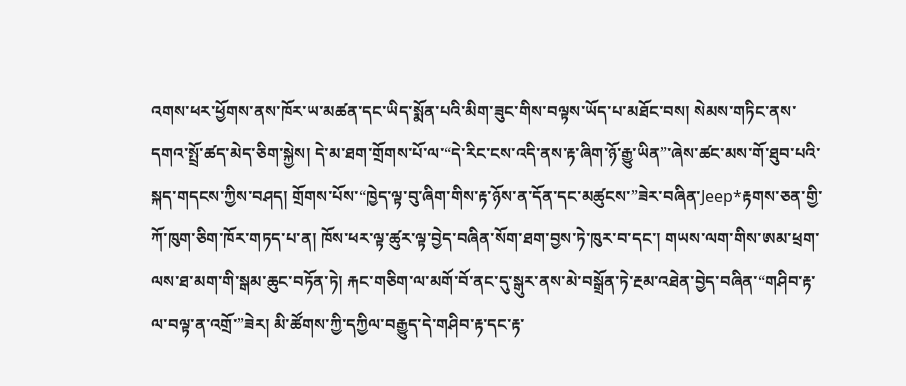འགས་ཕར་ཕྱོགས་ནས་ཁོར་ཡ་མཚན་དང་ཡིད་སྨོན་པའི་མིག་ཟུང་གིས་བལྟས་ཡོད་པ་མཐོང་བས། སེམས་གཏིང་ནས་དགའ་སྤྲོ་ཚད་མེད་ཅིག་སྐྱེས། དེ་མ་ཐག་གྲོགས་པོ་ལ་“དེ་རིང་ངས་འདི་ནས་རྟ་ཞིག་ཉོ་རྒྱུ་ཡིན”་ཞེས་ཚང་མས་གོ་ཐུབ་པའི་སྐད་གདངས་ཀྱིས་བཤད། གྲོགས་པོས་“ཁྱེད་ལྟ་བུ་ཞིག་གིས་རྟ་ཉོས་ན་དོན་དང་མཚུངས་”ཟེར་བཞིན་Jeep*རྟགས་ཅན་གྱི་ཀོ་ཁུག་ཅིག་ཁོར་གཏད་པ་ན། ཁོས་ཕར་ལྟ་ཚུར་ལྟ་བྱེད་བཞིན་སོག་ཐག་བྱས་ཏེ་ཁུར་བ་དང་། གཡས་ལག་གིས་ཨམ་ཕྲག་ལས་ཐ་མག་གི་སྒམ་ཆུང་བཏོན་ཏེ། རྐང་གཅིག་ལ་མགོ་བོ་ནང་དུ་སྒུར་ནས་མེ་བསྒྲོན་ཏེ་རྔམ་འཐེན་བྱེད་བཞིན་“གཤིབ་རྟ་ལ་བལྟ་ན་འགྲོ་”ཟེར། མི་ཚོགས་ཀྱི་དཀྱིལ་བརྒྱུད་དེ་གཤིབ་རྟ་དང་རྟ་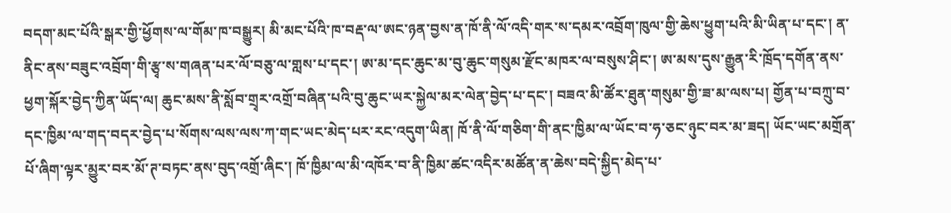བདག་མང་པོའི་སྒར་གྱི་ཕྱོགས་ལ་གོམ་ཁ་བསྒྱུར། མི་མང་པོའི་ཁ་བརྡ་ལ་ཨང་ཉན་བྱས་ན་ཁོ་ནི་ལོ་འདི་གར་ས་དམར་འབྲོག་ཁུལ་གྱི་ཆེས་ཕྱུག་པའི་མི་ཡིན་པ་དང་། ན་ནིང་ནས་བཟུང་འབྲོག་གི་རྩྭ་ས་གཞན་པར་ལོ་བཅུ་ལ་གླས་པ་དང་། ཨ་མ་དང་ཆུང་མ་བུ་ཆུང་གསུམ་རྫོང་མཁར་ལ་བསུས་ཤིང་། ཨ་མས་དུས་རྒྱུན་རི་ཁྲོད་དགོན་ནས་ཕྱག་སྐོར་བྱེད་ཀྱིན་ཡོད་ལ། ཆུང་མས་ནི་སློབ་གྲྭར་འགྲོ་བཞིན་པའི་བུ་ཆུང་ཡར་སྐྱེལ་མར་ལེན་བྱེད་པ་དང་། བཟའ་མི་ཚོར་ཐུན་གསུམ་གྱི་ཟ་མ་ལས་པ། གྱོན་པ་བཀྲུ་བ་དང་ཁྱིམ་ལ་གད་བདར་བྱེད་པ་སོགས་ལས་ལས་ཀ་གང་ཡང་མེད་པར་རང་འདུག་ཡིན། ཁོ་ནི་ལོ་གཅིག་གི་ནང་ཁྱིམ་ལ་ཡོང་བ་ཧ་ཅང་ཉུང་བར་མ་ཟད། ཡོང་ཡང་མགྲོན་པོ་ཞིག་ལྟར་མྱུར་བར་མོ་ཊ་བཏང་ནས་བུད་འགྲོ་ཞིང་། ཁོ་ཁྱིམ་ལ་མི་འཁོར་བ་ནི་ཁྱིམ་ཚང་འདིར་མཚོན་ན་ཆེས་བདེ་སྐྱིད་མེད་པ་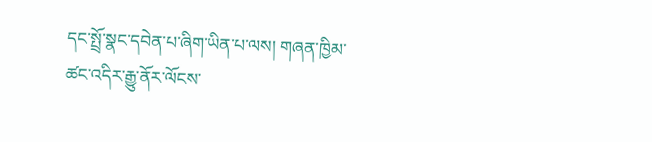དང་སྤྲོ་སྣང་དབེན་པ་ཞིག་ཡིན་པ་ལས། གཞན་ཁྱིམ་ཚང་འདིར་རྒྱུ་ནོར་ལོངས་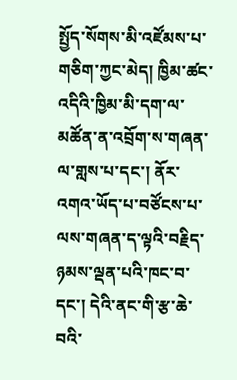སྤྱོད་སོགས་མི་འཛོམས་པ་གཅིག་ཀྱང་མེད། ཁྱིམ་ཚང་འདིའི་ཁྱིམ་མི་དག་ལ་མཚོན་ན་འབྲོག་ས་གཞན་ལ་གླས་པ་དང་། ནོར་འགའ་ཡོད་པ་བཙོངས་པ་ལས་གཞན་ད་ལྟའི་བརྗིད་ཉམས་ལྡན་པའི་ཁང་བ་དང་། དེའི་ནང་གི་རྩ་ཆེ་བའི་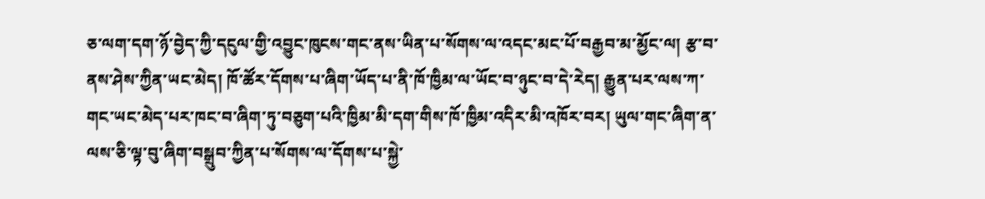ཅ་ལག་དག་ཉོ་བྱེད་ཀྱི་དངུལ་གྱི་འབྱུང་ཁུངས་གང་ནས་ཡིན་པ་སོགས་ལ་འདང་མང་པོ་བརྒྱབ་མ་མྱོང་ལ། རྩ་བ་ནས་ཤེས་ཀྱིན་ཡང་མེད། ཁོ་ཚོར་དོགས་པ་ཞིག་ཡོད་པ་ནི་ཁོ་ཁྱིམ་ལ་ཡོང་བ་ཉུང་བ་དེ་རེད། རྒྱུན་པར་ལས་ཀ་གང་ཡང་མེད་པར་ཁང་བ་ཞིག་ཏུ་བཅུག་པའི་ཁྱིམ་མི་དག་གིས་ཁོ་ཁྱིམ་འདིར་མི་འཁོར་བར། ཡུལ་གང་ཞིག་ན་ལས་ཅི་ལྟ་བུ་ཞིག་བསྒྲུབ་ཀྱིན་པ་སོགས་ལ་དོགས་པ་སྐྱེ་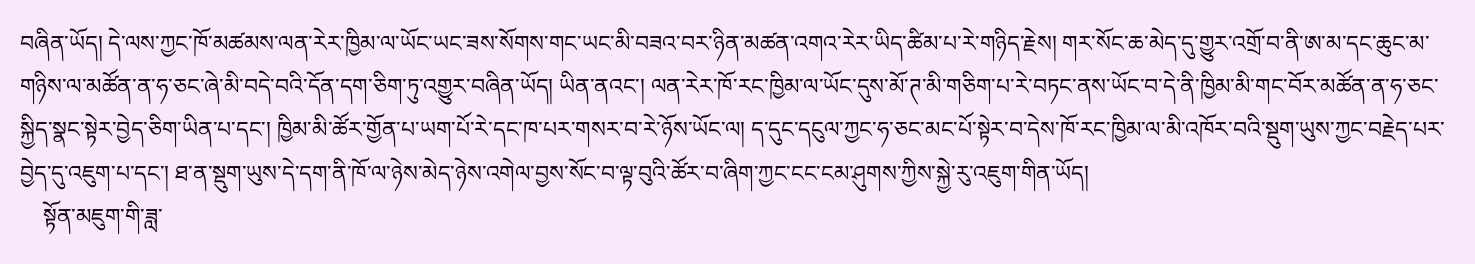བཞིན་ཡོད། དེ་ལས་ཀྱང་ཁོ་མཚམས་ལན་རེར་ཁྱིམ་ལ་ཡོང་ཡང་ཟས་སོགས་གང་ཡང་མི་བཟའ་བར་ཉིན་མཚན་འགའ་རེར་ཡིད་ཚིམ་པ་རེ་གཉིད་རྗེས། གར་སོང་ཆ་མེད་དུ་གྱུར་འགྲོ་བ་ནི་ཨ་མ་དང་ཆུང་མ་གཉིས་ལ་མཚོན་ན་ཧ་ཅང་ཞེ་མི་བདེ་བའི་དོན་དག་ཅིག་ཏུ་འགྱུར་བཞིན་ཡོད། ཡིན་ནའང་། ལན་རེར་ཁོ་རང་ཁྱིམ་ལ་ཡོང་དུས་མོ་ཊ་མི་གཅིག་པ་རེ་བཏང་ནས་ཡོང་བ་དེ་ནི་ཁྱིམ་མི་གང་བོར་མཚོན་ན་ཧ་ཅང་སྐྱིད་སྣང་སྟེར་བྱེད་ཅིག་ཡིན་པ་དང་། ཁྱིམ་མི་ཚོར་གྱོན་པ་ཡག་པོ་རེ་དང་ཁ་པར་གསར་བ་རེ་ཉོས་ཡོང་ལ། ད་དུང་དངུལ་ཀྱང་ཧ་ཅང་མང་པོ་སྟེར་བ་དེས་ཁོ་རང་ཁྱིམ་ལ་མི་འཁོར་བའི་སྡུག་ཡུས་ཀྱང་བརྗེད་པར་བྱེད་དུ་འཇུག་པ་དང་། ཐ་ན་སྡུག་ཡུས་དེ་དག་ནི་ཁོ་ལ་ཉེས་མེད་ཉེས་འགེལ་བྱས་སོང་བ་ལྟ་བུའི་ཚོར་བ་ཞིག་ཀྱང་ངང་ངམ་ཤུགས་ཀྱིས་སྐྱེ་རུ་འཇུག་གིན་ཡོད།
    སྟོན་མཇུག་གི་ཟླ་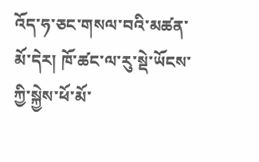འོད་ཧ་ཅང་གསལ་བའི་མཚན་མོ་དེར། ཁོ་ཚང་ལ་རུ་སྡེ་ཡོངས་ཀྱི་སྐྱེས་ཕོ་མོ་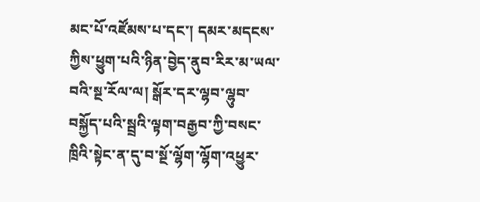མང་པོ་འཛོམས་པ་དང་། དམར་མདངས་ཀྱིས་ཕྱུག་པའི་ཉིན་བྱེད་ནུབ་རིར་མ་ཡལ་བའི་སྔ་རོལ་ལ། སྒོར་དར་ལྷབ་ལྷུབ་བསྐྱོད་པའི་སྦྲའི་ལྟག་བརྒྱབ་ཀྱི་བསང་ཁྲིའི་སྟེང་ན་དུ་བ་སྔོ་ལྷོག་ལྷོག་འཕྱུར་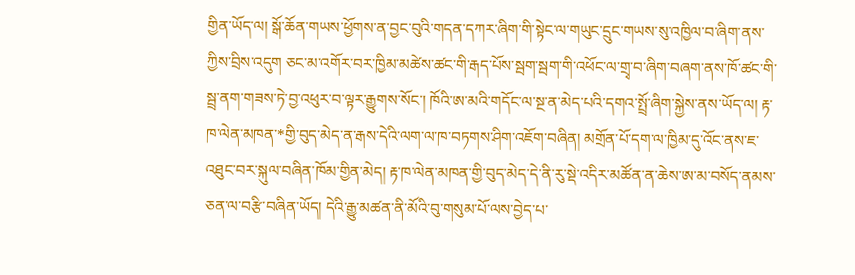གྱིན་ཡོད་ལ། སྒོ་ཆོན་གཡས་ཕྱོགས་ན་བྱང་བུའི་གདན་དཀར་ཞིག་གི་སྟེང་ལ་གཡུང་དྲུང་གཡས་སུ་འཁྱིལ་བ་ཞིག་ནས་ཀྱིས་བྲིས་འདུག ཅང་མ་འགོར་བར་ཁྱིམ་མཚེས་ཚང་གི་རྒད་པོས་སྦག་སྦག་གི་འཕོང་ལ་གྲྭ་བ་ཞིག་བཞག་ནས་ཁོ་ཚང་གི་སྦྲ་ནག་གཟས་ཏེ་བྱ་འཕུར་བ་ལྟར་རྒྱུགས་སོང་། ཁོའི་ཨ་མའི་གདོང་ལ་སྔ་ན་མེད་པའི་དགའ་སྤྲོ་ཞིག་སྐྱེས་ནས་ཡོད་ལ། རྟ་ཁ་ལེན་མཁན་*གྱི་བུད་མེད་ན་རྒས་དེའི་ལག་ལ་ཁ་བཏགས་ཤིག་འཇོག་བཞིན། མགྲོན་པོ་དག་ལ་ཁྱིམ་དུ་འོང་ནས་ཇ་འཐུང་བར་སྐུལ་བཞིན་ཁོམ་གྱིན་མེད། རྟ་ཁ་ལེན་མཁན་གྱི་བུད་མེད་དེ་ནི་རུ་སྡེ་འདིར་མཚོན་ན་ཆེས་ཨ་མ་བསོད་ནམས་ཅན་ལ་བརྩི་བཞིན་ཡོད། དེའི་རྒྱུ་མཚན་ནི་མོའི་བུ་གསུམ་པོ་ལས་བྱེད་པ་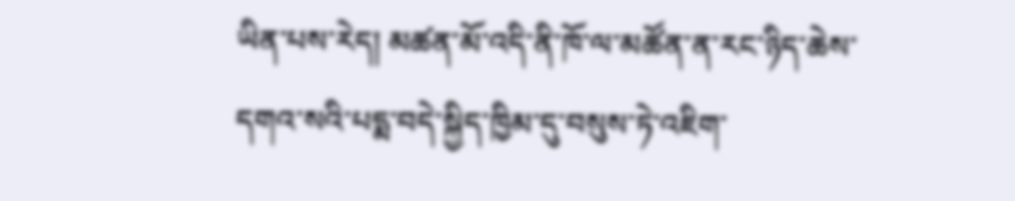ཡིན་པས་རེད། མཚན་མོ་འདི་ནི་ཁོ་ལ་མཚོན་ན་རང་ཉིད་ཆེས་དགའ་སའི་པདྨ་བདེ་སྐྱིད་ཁྱིམ་དུ་བསུས་ཏེ་འཇིག་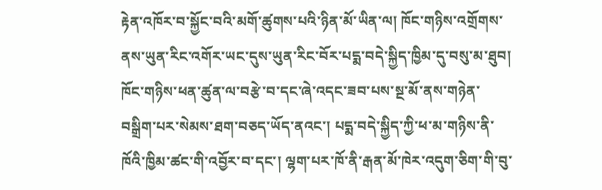རྟེན་འཁོར་བ་སྐྱོང་བའི་མགོ་ཚུགས་པའི་ཉིན་མོ་ཡིན་ལ། ཁོང་གཉིས་འགྲོགས་ནས་ཡུན་རིང་འགོར་ཡང་དུས་ཡུན་རིང་བོར་པདྨ་བདེ་སྐྱིད་ཁྱིམ་དུ་བསུ་མ་ཐུབ། ཁོང་གཉིས་ཕན་ཚུན་ལ་བརྩེ་བ་དང་ཞེ་འདང་ཟབ་པས་སྔ་མོ་ནས་གཉེན་བསྒྲིག་པར་སེམས་ཐག་བཅད་ཡོད་ནའང་། པདྨ་བདེ་སྐྱིད་ཀྱི་ཕ་མ་གཉིས་ནི་ཁོའི་ཁྱིམ་ཚང་གི་འབྱོར་བ་དང་། ལྷག་པར་ཁོ་ནི་རྒན་མོ་ཁེར་འདུག་ཅིག་གི་བུ་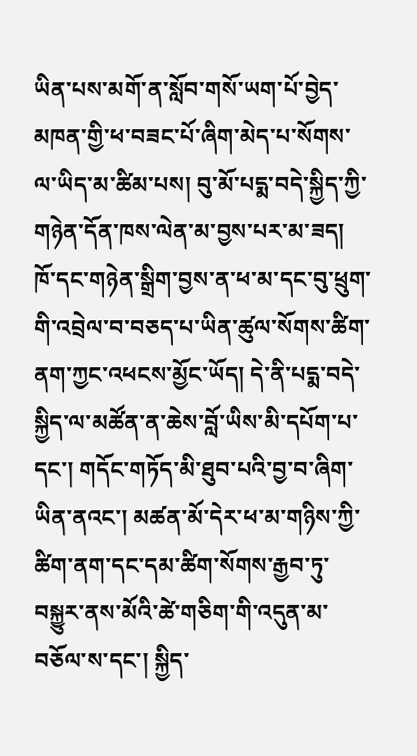ཡིན་པས་མགོ་ན་སློབ་གསོ་ཡག་པོ་བྱེད་མཁན་གྱི་ཕ་བཟང་པོ་ཞིག་མེད་པ་སོགས་ལ་ཡིད་མ་ཚིམ་པས། བུ་མོ་པདྨ་བདེ་སྐྱིད་ཀྱི་གཉེན་དོན་ཁས་ལེན་མ་བྱས་པར་མ་ཟད། ཁོ་དང་གཉེན་སྒྲིག་བྱས་ན་ཕ་མ་དང་བུ་ཕྲུག་གི་འབྲེལ་བ་བཅད་པ་ཡིན་ཚུལ་སོགས་ཚིག་ནག་ཀྱང་འཕངས་མྱོང་ཡོད། དེ་ནི་པདྨ་བདེ་སྐྱིད་ལ་མཚོན་ན་ཆེས་བློ་ཡིས་མི་དཔོག་པ་དང་། གདོང་གཏོད་མི་ཐུབ་པའི་བྱ་བ་ཞིག་ཡིན་ནའང་། མཚན་མོ་དེར་ཕ་མ་གཉིས་ཀྱི་ཚིག་ནག་དང་དམ་ཚིག་སོགས་རྒྱབ་ཏུ་བསྐྱུར་ནས་མོའི་ཚེ་གཅིག་གི་འདུན་མ་བཅོལ་ས་དང་། སྐྱིད་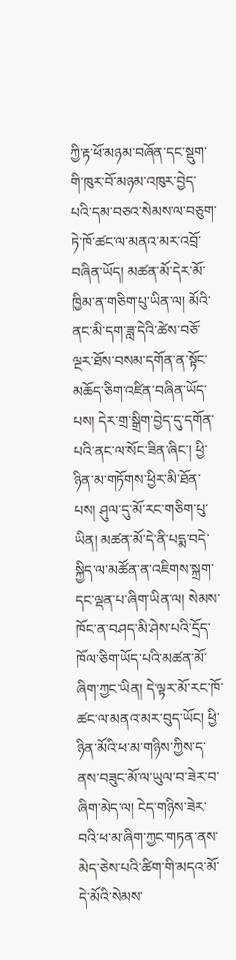ཀྱི་རྟ་ཕོ་མཉམ་བཞོན་དང་སྡུག་གི་ཁུར་བོ་མཉམ་འཁུར་བྱེད་པའི་དམ་བཅའ་སེམས་ལ་བཅུག་ཏེ་ཁོ་ཚང་ལ་མནའ་མར་འབྲོ་བཞིན་ཡོད། མཚན་མོ་དེར་མོ་ཁྱིམ་ན་གཅིག་པུ་ཡིན་ལ། མོའི་ནང་མི་དག་ཟླ་དེའི་ཚེས་བཅོ་ལྔར་ཐོས་བསམ་དགོན་ན་སྟོང་མཆོད་ཅིག་འཛིན་བཞིན་ཡོད་པས། དེར་གྲ་སྒྲིག་བྱེད་དུ་དགོན་པའི་ནང་ལ་སོང་ཟིན་ཞིང་། ཕྱི་ཉིན་མ་གཏོགས་ཕྱིར་མི་ཐོན་པས། ཤུལ་དུ་མོ་རང་གཅིག་པུ་ཡིན། མཚན་མོ་དེ་ནི་པདྨ་བདེ་སྐྱིད་ལ་མཚོན་ན་འཇིགས་སྐྲག་དང་ལྡན་པ་ཞིག་ཡིན་ལ། སེམས་ཁོང་ན་བཤད་མི་ཤེས་པའི་དྲོད་ཁོལ་ཅིག་ཡོད་པའི་མཚན་མོ་ཞིག་ཀྱང་ཡིན། དེ་ལྟར་མོ་རང་ཁོ་ཚང་ལ་མནའ་མར་བུད་ཡོང། ཕྱི་ཉིན་མོའི་ཕ་མ་གཉིས་ཀྱིས་ད་ནས་བཟུང་མོ་ལ་ཡུལ་བ་ཟེར་བ་ཞིག་མེད་ལ། ངེད་གཉིས་ཟེར་བའི་ཕ་མ་ཞིག་ཀྱང་གཏན་ནས་མེད་ཅེས་པའི་ཚིག་གི་མདའ་མོ་དེ་མོའི་སེམས་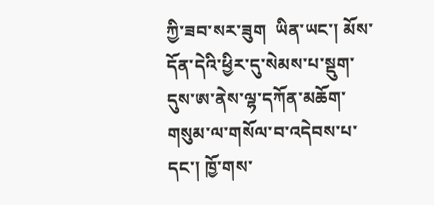ཀྱི་ཟབ་སར་ཟུག  ཡིན་ཡང་། མོས་དོན་དེའི་ཕྱིར་དུ་སེམས་པ་སྡུག་དུས་ཨ་ནེས་ལྷ་དཀོན་མཆོག་གསུམ་ལ་གསོལ་བ་འདེབས་པ་དང་། ཁྱོ་གས་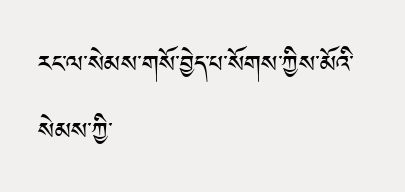རང་ལ་སེམས་གསོ་བྱེད་པ་སོགས་ཀྱིས་མོའི་སེམས་ཀྱི་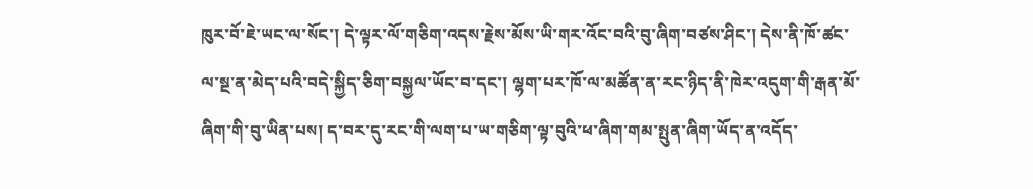ཁུར་བོ་ཇེ་ཡང་ལ་སོང་། དེ་ལྟར་ལོ་གཅིག་འདས་རྗེས་མོས་ཡི་གར་འོང་བའི་བུ་ཞིག་བཙས་ཤིང་། དེས་ནི་ཁོ་ཚང་ལ་སྔ་ན་མེད་པའི་བདེ་སྐྱིད་ཅིག་བསྐྱལ་ཡོང་བ་དང་། ལྷག་པར་ཁོ་ལ་མཚོན་ན་རང་ཉིད་ནི་ཁེར་འདུག་གི་རྒན་མོ་ཞིག་གི་བུ་ཡིན་པས། ད་བར་དུ་རང་གི་ལག་པ་ཡ་གཅིག་ལྟ་བུའི་ཕ་ཞིག་གམ་སྤུན་ཞིག་ཡོད་ན་འདོད་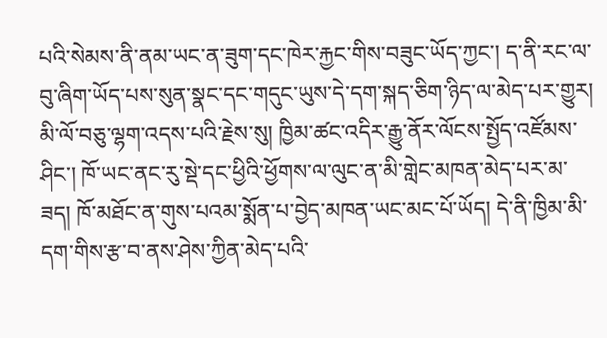པའི་སེམས་ནི་ནམ་ཡང་ན་ཟུག་དང་ཁེར་རྐྱང་གིས་བཟུང་ཡོད་ཀྱང་། ད་ནི་རང་ལ་བུ་ཞིག་ཡོད་པས་སུན་སྣང་དང་གདུང་ཡུས་དེ་དག་སྐད་ཅིག་ཉིད་ལ་མེད་པར་གྱུར།
མི་ལོ་བཅུ་ལྷག་འདས་པའི་རྗེས་སུ། ཁྱིམ་ཚང་འདིར་རྒྱུ་ནོར་ལོངས་སྤྱོད་འཛོམས་ཤིང་། ཁོ་ཡང་ནང་རུ་སྡེ་དང་ཕྱིའི་ཕྱོགས་ལ་ལུང་ན་མི་གླེང་མཁན་མེད་པར་མ་ཟད། ཁོ་མཐོང་ན་གུས་པའམ་སྨོན་པ་བྱེད་མཁན་ཡང་མང་པོ་ཡོད། དེ་ནི་ཁྱིམ་མི་དག་གིས་རྩ་བ་ནས་ཤེས་ཀྱིན་མེད་པའི་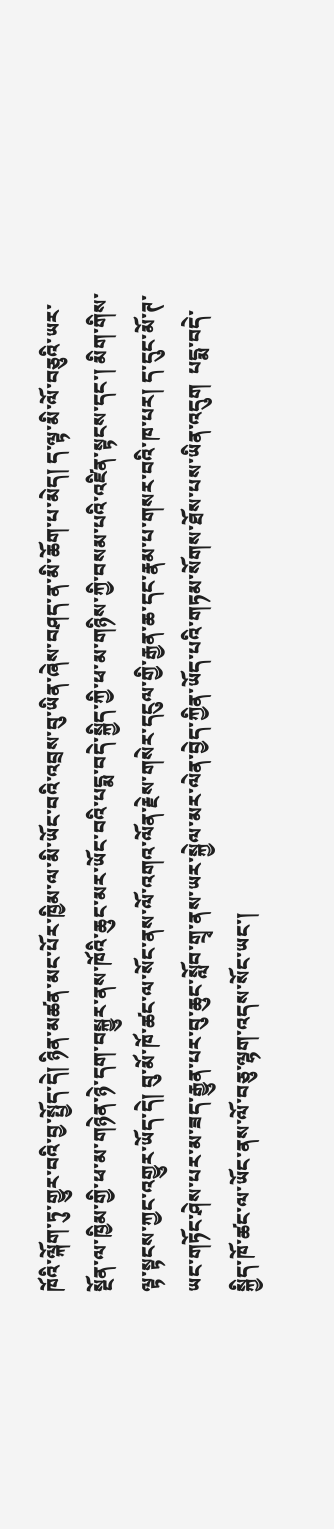ཁོའི་ལྐོག་ཏུ་གྱུར་བའི་བྱ་སྤྱོད་དེ། ཉིན་མཚན་མང་པོར་ཁྱིམ་ལ་མི་ཡོང་བའི་འབྲས་བུ་ཡིན་ཞེས་བཤད་ན་མི་ཆོག་པ་མེད། ད་ལྟ་མི་ལོ་བཅུའི་ཡར་སྔོན་ལ་ཁྱིམ་གྱི་ཕ་མ་གཉེན་ཉེ་དག་བསྐྱུར་ནས་ཁོའི་ཆུང་མར་ཡོང་བའི་པདྨ་བདེ་སྐྱིད་ཀྱི་ཕ་མ་གཉིས་ཀྱི་བསམ་པའི་འཛིན་སྟངས་དང་། མིག་གིས་ལྟ་སྟངས་ཀྱང་འགྱུར་ཡོད་དེ། བུ་མོ་ཁོ་ཚང་ལ་སོང་ནས་ལོ་འགའ་ལོན་རྗེས་གསེར་དངུལ་གྱི་རྒྱན་ཆ་དང་རྣམ་པ་གསར་བའི་ཁ་པར། ད་དུང་མོ་ཊ་ཡང་གཏོང་ཤེས་པར་མ་ཟད་རྒྱུན་པར་བུ་ཆུང་སློབ་གྲྭ་ནས་ཡར་སྐྱེལ་མར་ལེན་བྱེད་ཀྱིན་ཡོད་པའི་གཏམ་སོགས་ཐོས་པས་ཡིན་འདུག  པདྨ་བདེ་སྐྱིད་ཁོ་ཚང་ལ་ཡོང་ནས་ལོ་བཅུ་ལྷག་འདས་སོང་ཡང་།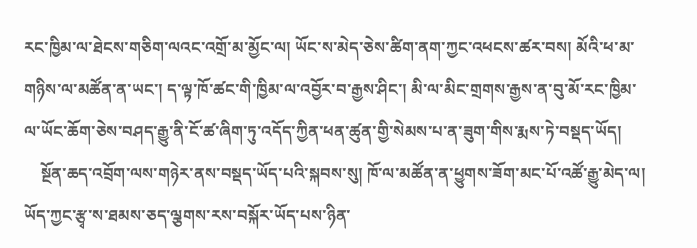རང་ཁྱིམ་ལ་ཐེངས་གཅིག་ལའང་འགྲོ་མ་མྱོང་ལ། ཡོང་ས་མེད་ཅེས་ཚིག་ནག་ཀྱང་འཕངས་ཚར་བས། མོའི་ཕ་མ་གཉིས་ལ་མཚོན་ན་ཡང་། ད་ལྟ་ཁོ་ཚང་གི་ཁྱིམ་ལ་འབྱོར་བ་རྒྱས་ཤིང་། མི་ལ་མིང་གྲགས་རྒྱས་ན་བུ་མོ་རང་ཁྱིམ་ལ་ཡོང་ཆོག་ཅེས་བཤད་རྒྱུ་ནི་ངོ་ཚ་ཞིག་ཏུ་འདོད་ཀྱིན་ཕན་ཚུན་གྱི་སེམས་པ་ན་ཟུག་གིས་རྨས་ཏེ་བསྡད་ཡོད།
    སྔོན་ཆད་འབྲོག་ལས་གཉེར་ནས་བསྡད་ཡོད་པའི་སྐབས་སུ། ཁོ་ལ་མཚོན་ན་ཕྱུགས་ཟོག་མང་པོ་འཚོ་རྒྱུ་མེད་ལ། ཡོད་ཀྱང་རྩྭ་ས་ཐམས་ཅད་ལྕགས་རས་བསྐོར་ཡོད་པས་ཉིན་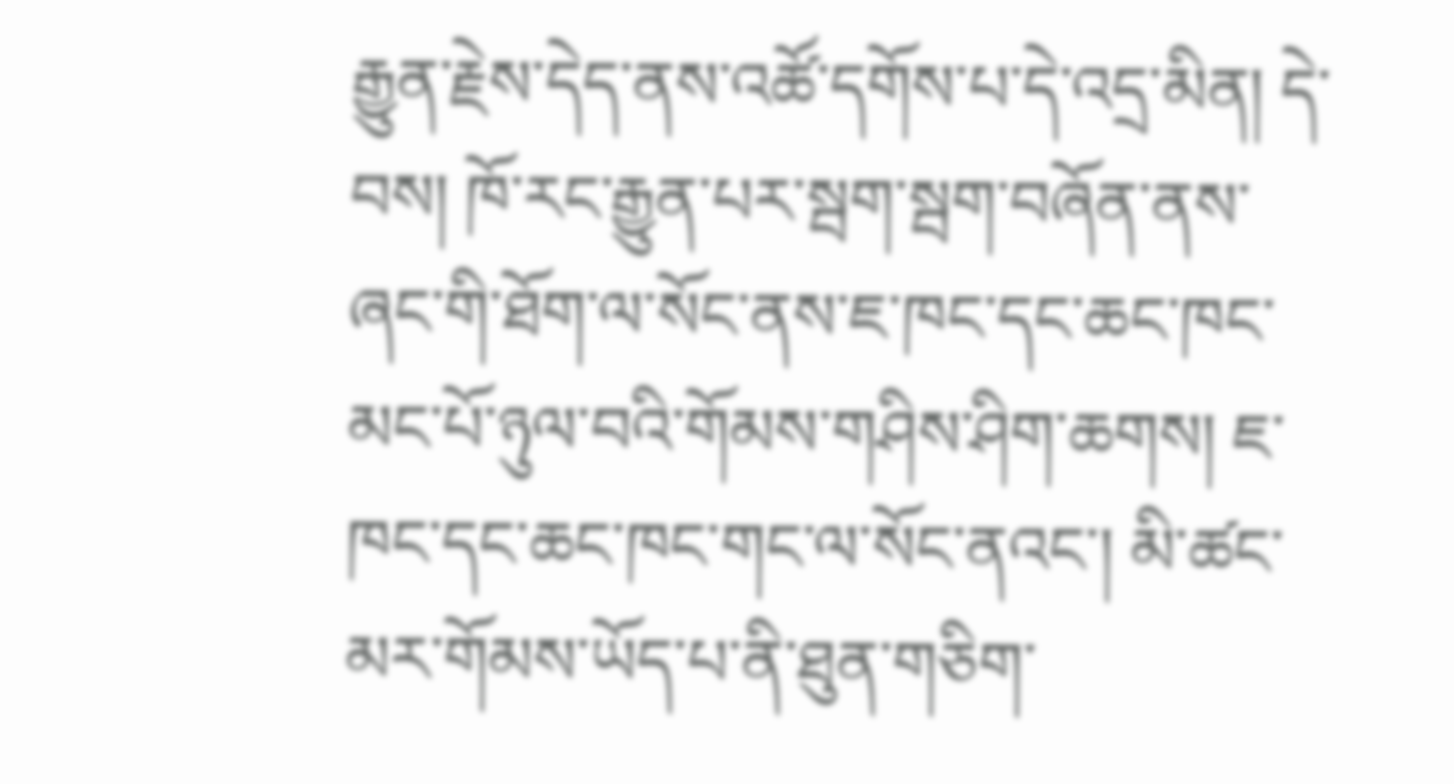རྒྱུན་རྗེས་དེད་ནས་འཚོ་དགོས་པ་དེ་འདྲ་མིན། དེ་བས། ཁོ་རང་རྒྱུན་པར་སྦག་སྦག་བཞོན་ནས་ཞང་གི་ཐོག་ལ་སོང་ནས་ཇ་ཁང་དང་ཆང་ཁང་མང་པོ་ཉུལ་བའི་གོམས་གཤིས་ཤིག་ཆགས། ཇ་ཁང་དང་ཆང་ཁང་གང་ལ་སོང་ནའང་། མི་ཚང་མར་གོམས་ཡོད་པ་ནི་ཐུན་གཅིག་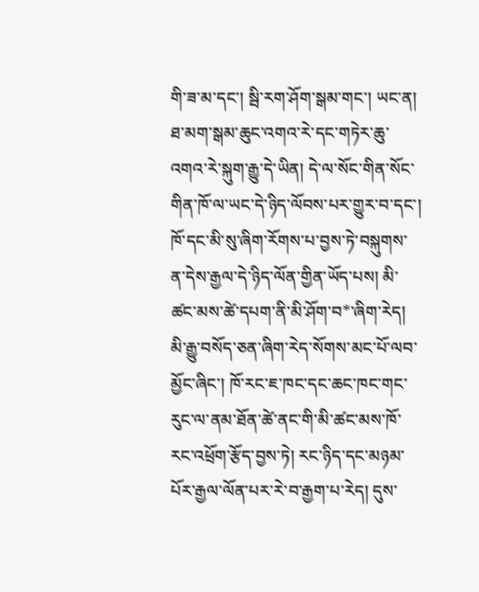གི་ཟ་མ་དང་། སྦི་རག་ཤོག་སྒམ་གང་། ཡང་ན། ཐ་མག་སྒམ་ཆུང་འགའ་རེ་དང་གཏེར་ཆུ་འགའ་རེ་སྐུག་རྒྱུ་དེ་ཡིན། དེ་ལ་སོང་གིན་སོང་གིན་ཁོ་ལ་ཡང་དེ་ཉིད་ལོབས་པར་གྱུར་བ་དང་། ཁོ་དང་མི་སུ་ཞིག་རོགས་པ་བྱས་ཏེ་བསྐུགས་ན་དེས་རྒྱལ་དེ་ཉིད་ལོན་གྱིན་ཡོད་པས། མི་ཚང་མས་ཚེ་དཔག་ནི་མི་ཤོག་བ*་ཞིག་རེད། མི་རྒྱུ་བསོད་ཅན་ཞིག་རེད་སོགས་མང་པོ་ལབ་མྱོང་ཞིང་། ཁོ་རང་ཇ་ཁང་དང་ཆང་ཁང་གང་རུང་ལ་ནམ་ཐོན་ཚེ་ནང་གི་མི་ཚང་མས་ཁོ་རང་འཕྲོག་རྩོད་བྱས་ཏེ། རང་ཉིད་དང་མཉམ་པོར་རྒྱལ་ལོན་པར་རེ་བ་རྒྱག་པ་རེད། དུས་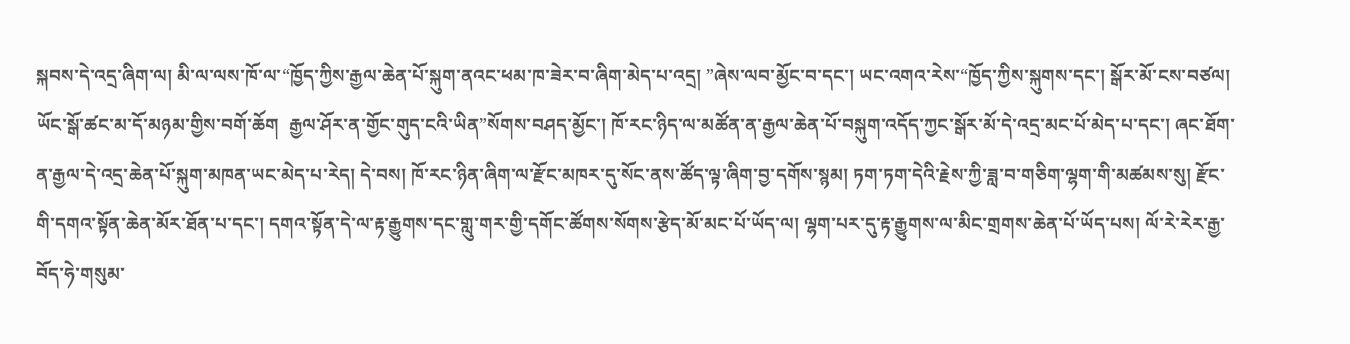སྐབས་དེ་འདྲ་ཞིག་ལ། མི་ལ་ལས་ཁོ་ལ་“ཁྱོད་ཀྱིས་རྒྱལ་ཆེན་པོ་སྐུག་ནའང་ཕམ་ཁ་ཟེར་བ་ཞིག་མེད་པ་འདྲ། ”ཞེས་ལབ་མྱོང་བ་དང་། ཡང་འགའ་རེས་“ཁྱོད་ཀྱིས་སྐུགས་དང་། སྒོར་མོ་ངས་བཙལ། ཡོང་སྒོ་ཚང་མ་དོ་མཉམ་གྱིས་བགོ་ཆོག  རྒྱལ་ཤོར་ན་གྱོང་གུད་ངའི་ཡིན”སོགས་བཤད་མྱོང་། ཁོ་རང་ཉིད་ལ་མཚོན་ན་རྒྱལ་ཆེན་པོ་བསྐུག་འདོད་ཀྱང་སྒོར་མོ་དེ་འདྲ་མང་པོ་མེད་པ་དང་། ཞང་ཐོག་ན་རྒྱལ་དེ་འདྲ་ཆེན་པོ་སྐུག་མཁན་ཡང་མེད་པ་རེད། དེ་བས། ཁོ་རང་ཉིན་ཞིག་ལ་རྫོང་མཁར་དུ་སོང་ནས་ཚོད་ལྟ་ཞིག་བྱ་དགོས་སྙམ། ཏག་ཏག་དེའི་རྗེས་ཀྱི་ཟླ་བ་གཅིག་ལྷག་གི་མཚམས་སུ། རྫོང་གི་དགའ་སྟོན་ཆེན་མོར་ཐོན་པ་དང་། དགའ་སྟོན་དེ་ལ་རྟ་རྒྱུགས་དང་གླུ་གར་གྱི་དགོང་ཚོགས་སོགས་རྩེད་མོ་མང་པོ་ཡོད་ལ། ལྷག་པར་དུ་རྟ་རྒྱུགས་ལ་མིང་གྲགས་ཆེན་པོ་ཡོད་པས། ལོ་རེ་རེར་རྒྱ་བོད་ཧེ་གསུམ་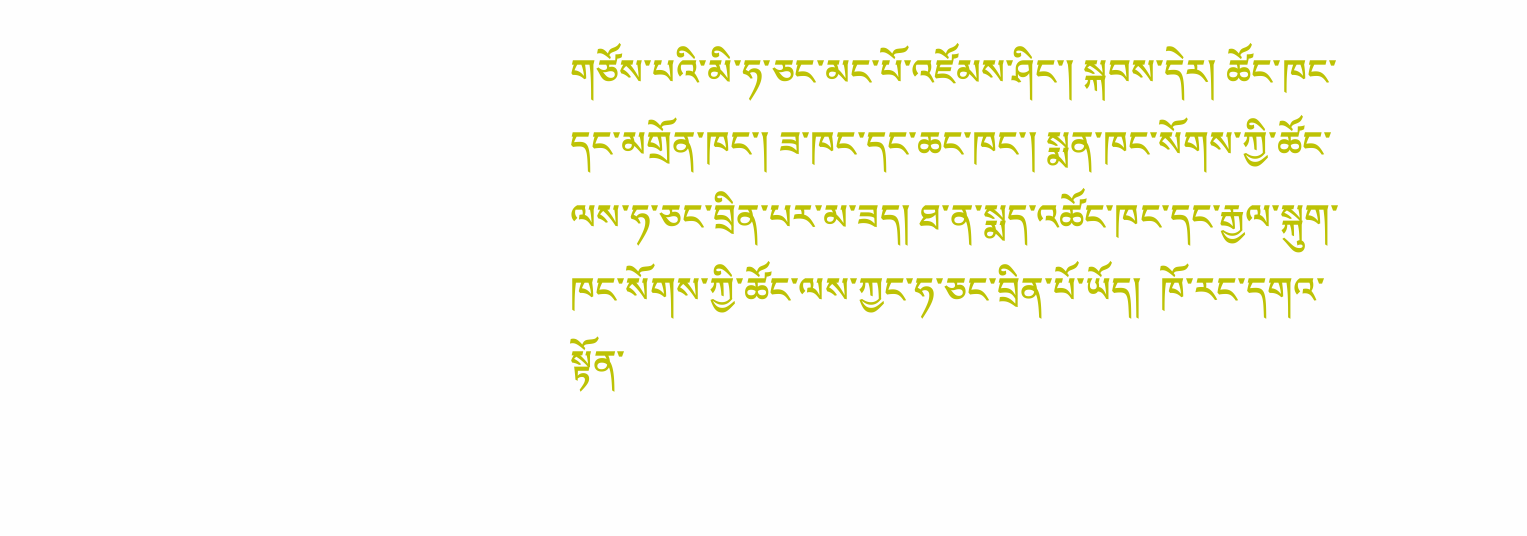གཙོས་པའི་མི་ཧ་ཅང་མང་པོ་འཛོམས་ཤིང་། སྐབས་དེར། ཚོང་ཁང་དང་མགྲོན་ཁང་། ཟ་ཁང་དང་ཆང་ཁང་། སྨན་ཁང་སོགས་ཀྱི་ཚོང་ལས་ཧ་ཅང་བྲིན་པར་མ་ཟད། ཐ་ན་སྨད་འཚོང་ཁང་དང་རྒྱལ་སྐུག་ཁང་སོགས་ཀྱི་ཚོང་ལས་ཀྱང་ཧ་ཅང་བྲིན་པོ་ཡོད།  ཁོ་རང་དགའ་སྟོན་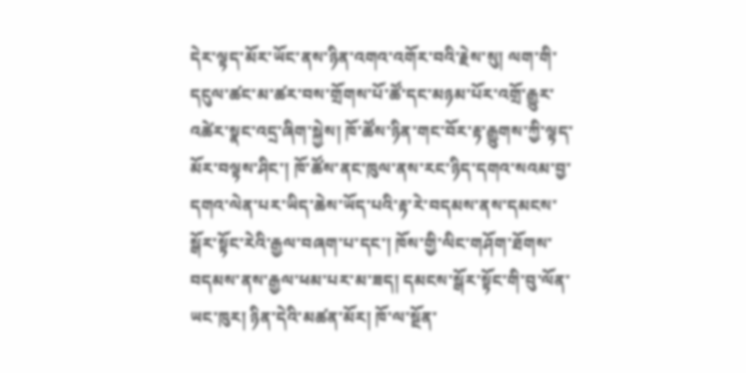དེར་ལྟད་མོར་ཡོང་ནས་ཉིན་འགའ་འགོར་བའི་རྗེས་སུ། ལག་གི་དངུལ་ཚང་མ་ཚར་བས་གྲོགས་པོ་ཚོ་དང་མཉམ་པོར་འགྲོ་རྒྱུར་འཚེར་སྣང་འདྲ་ཞིག་སྐྱེས། ཁོ་ཚོས་ཉིན་གང་བོར་རྟ་རྒྱུགས་ཀྱི་ལྟད་མོར་བལྟས་ཤིང་། ཁོ་ཚོས་ནང་ཁུལ་ནས་རང་ཉིད་དགའ་སའམ་བྱ་དགའ་ལེན་པར་ཡིད་ཆེས་ཡོད་པའི་རྟ་རེ་བདམས་ནས་དམངས་སྒོར་སྟོང་རེའི་རྒྱལ་བཞག་པ་དང་། ཁོས་གྱི་ལིང་གཤོག་ཐོགས་བདམས་ནས་རྒྱལ་ཕམ་པར་མ་ཟད། དམངས་སྒོར་སྟོང་གི་བུ་ལོན་ཡང་ཁུར། ཉིན་དེའི་མཚན་མོར། ཁོ་ལ་སྔོན་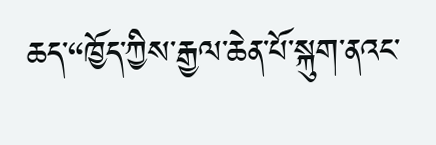ཆད་“ཁྱོད་ཀྱིས་རྒྱལ་ཆེན་པོ་སྐུག་ནའང་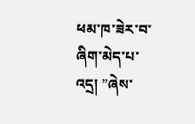ཕམ་ཁ་ཟེར་བ་ཞིག་མེད་པ་འདྲ། ”ཞེས་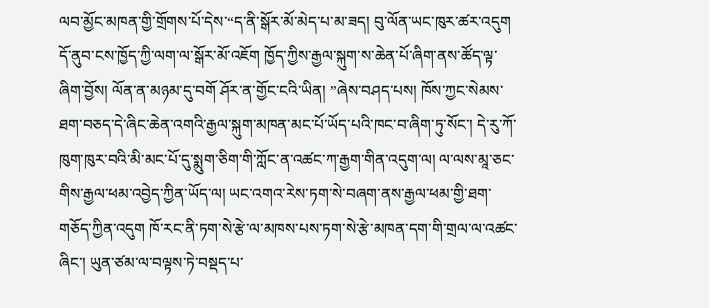ལབ་མྱོང་མཁན་གྱི་གྲོགས་པོ་དེས་“ད་ནི་སྒོར་མོ་མེད་པ་མ་ཟད། བུ་ལོན་ཡང་ཁུར་ཚར་འདུག དོ་ནུབ་ངས་ཁྱོད་ཀྱི་ལག་ལ་སྒོར་མོ་འཇོག ཁྱོད་ཀྱིས་རྒྱལ་སྐུག་ས་ཆེན་པོ་ཞིག་ནས་ཚོད་ལྟ་ཞིག་བྱོས། ལོན་ན་མཉམ་དུ་བགོ ཤོར་ན་གྱོང་ངའི་ཡིན། ”ཞེས་བཤད་པས། ཁོས་ཀྱང་སེམས་ཐག་བཅད་དེ་ཞིང་ཆེན་འགའི་རྒྱལ་སྐུག་མཁན་མང་པོ་ཡོད་པའི་ཁང་བ་ཞིག་ཏུ་སོང་། དེ་རུ་ཀོ་ཁུག་ཁུར་བའི་མི་མང་པོ་དུ་སྨུག་ཅིག་གི་ཀློང་ན་འཚང་ཀ་རྒྱག་གིན་འདུག་ལ། ལ་ལས་མཱ་ཅང་གིས་རྒྱལ་ཕམ་འབྱེད་ཀྱིན་ཡོད་ལ། ཡང་འགའ་རེས་ཏག་སེ་བཞག་ནས་རྒྱལ་ཕམ་གྱི་ཐག་གཅོད་ཀྱིན་འདུག ཁོ་རང་ནི་ཏག་སེ་རྩེ་ལ་མཁས་པས་ཏག་སེ་རྩེ་མཁན་དག་གི་གྲལ་ལ་འཚང་ཞིང་། ཡུན་ཙམ་ལ་བལྟས་ཏེ་བསྡད་པ་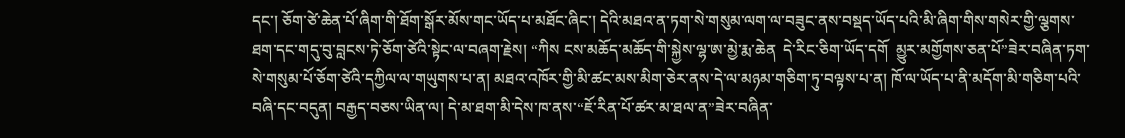དང་། ཅོག་ཙེ་ཆེན་པོ་ཞིག་གི་ཐོག་སྒོར་མོས་གང་ཡོད་པ་མཐོང་ཞིང་། དེའི་མཐའ་ན་ཏག་སེ་གསུམ་ལག་ལ་བཟུང་ནས་བསྡད་ཡོད་པའི་མི་ཞིག་གིས་གསེར་གྱི་ལྕགས་ཐག་དང་གདུ་བུ་བླངས་ཏེ་ཅོག་ཙེའི་སྟེང་ལ་བཞག་རྗེས། “ཀིས ངས་མཆོད་མཆོད་གི་སྐྱེས་ལྷ་ཨ་མྱེ་རྨ་ཆེན  དེ་རིང་ཅིག་ཡོད་དགོ  མྱུར་མགྱོགས་ཅན་པོ”ཟེར་བཞིན་ཏག་སེ་གསུམ་པོ་ཅོག་ཙེའི་དཀྱིལ་ལ་གཡུགས་པ་ན། མཐའ་འཁོར་གྱི་མི་ཚང་མས་མིག་ཅེར་ནས་དེ་ལ་མཉམ་གཅིག་ཏུ་བལྟས་པ་ན། ཁོ་ལ་ཡོད་པ་ནི་མདོག་མི་གཅིག་པའི་བཞི་དང་བདུན། བརྒྱད་བཅས་ཡིན་ལ། དེ་མ་ཐག་མི་དེས་ཁ་ནས་“ཇོ་རིན་པོ་ཚར་མ་ཐལ་ན”ཟེར་བཞིན་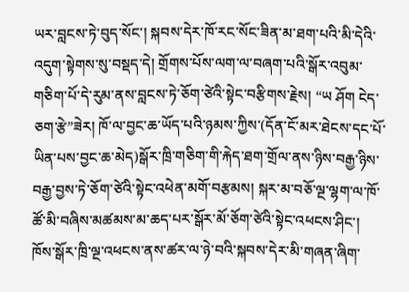ཡར་བླངས་ཏེ་བུད་སོང་། སྐབས་དེར་ཁོ་རང་སོང་ཟིན་མ་ཐག་པའི་མི་དེའི་འདུག་སྟེགས་སུ་བསྡད་དེ། གྲོགས་པོས་ལག་ལ་བཞག་པའི་སྒོར་འབུམ་གཅིག་པོ་དེ་རུམ་ནས་བླངས་ཏེ་ཅོག་ཙེའི་སྟེང་བརྩིགས་རྗེས། “ཡ ཤོག ངེད་ཅག་རྩེ”ཟེར། ཁོ་ལ་བྱང་ཆ་ཡོད་པའི་ཉམས་ཀྱིས་(དོན་ངོ་མར་ཐེངས་དང་པོ་ཡིན་པས་བྱང་ཆ་མེད)སྒོར་ཁྲི་གཅིག་གི་རྐེད་ཐག་གྲོལ་ནས་ཉིས་བརྒྱ་ཉིས་བརྒྱ་བྱས་ཏེ་ཅོག་ཙེའི་སྟེང་འཕེན་མགོ་བརྩམས། སྐར་མ་བཅོ་ལྔ་ལྷག་ལ་ཁོ་ཚོ་མི་བཞིས་མཚམས་མ་ཆད་པར་སྒོར་མོ་ཅོག་ཙེའི་སྟེང་འཕངས་ཤིང་། ཁོས་སྒོར་ཁྲི་ལྔ་འཕངས་ནས་ཚར་ལ་ཉེ་བའི་སྐབས་དེར་མི་གཞན་ཞིག་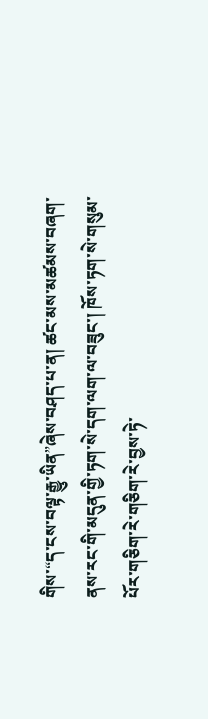གིས་“ད་ངས་བལྟ་རྒྱུ་ཡིན”ཞེས་བཤད་པ་ན། ཚང་མས་མཚམས་བཞག་ནས་རང་གི་མདུན་གྱི་ཏག་སེ་དག་ལག་ལ་བཟུང་། ཁོས་ཏག་སེ་གསུམ་པོར་གཅིག་རེ་གཅིག་རེ་བྱས་ཏེ་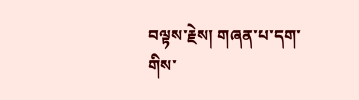བལྟས་རྗེས། གཞན་པ་དག་གིས་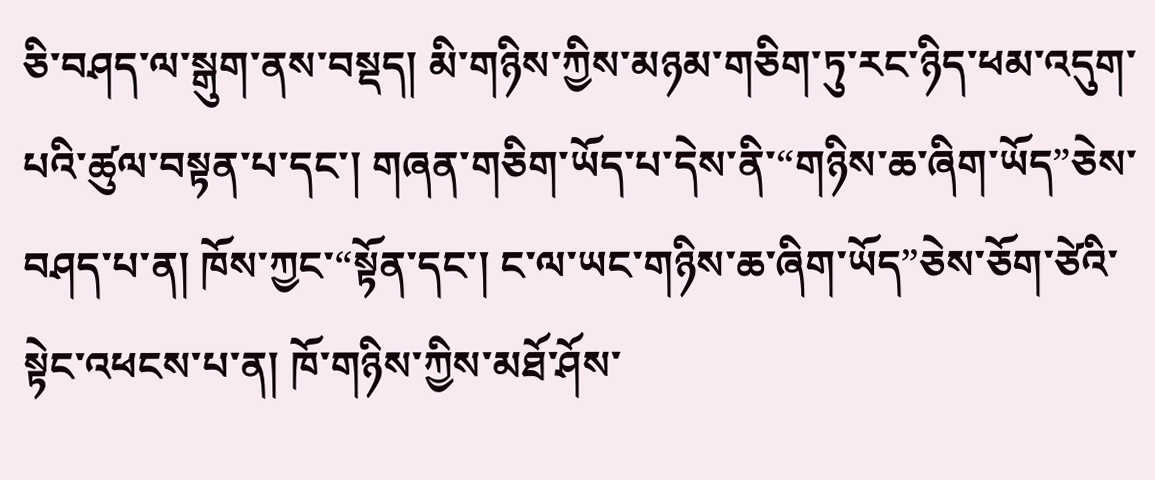ཅི་བཤད་ལ་སྒུག་ནས་བསྡད། མི་གཉིས་ཀྱིས་མཉམ་གཅིག་ཏུ་རང་ཉིད་ཕམ་འདུག་པའི་ཚུལ་བསྟན་པ་དང་། གཞན་གཅིག་ཡོད་པ་དེས་ནི་“གཉིས་ཆ་ཞིག་ཡོད”ཅེས་བཤད་པ་ན། ཁོས་ཀྱང་“སྟོན་དང་། ང་ལ་ཡང་གཉིས་ཆ་ཞིག་ཡོད”ཅེས་ཅོག་ཙེའི་སྟེང་འཕངས་པ་ན། ཁོ་གཉིས་ཀྱིས་མཐོ་ཤོས་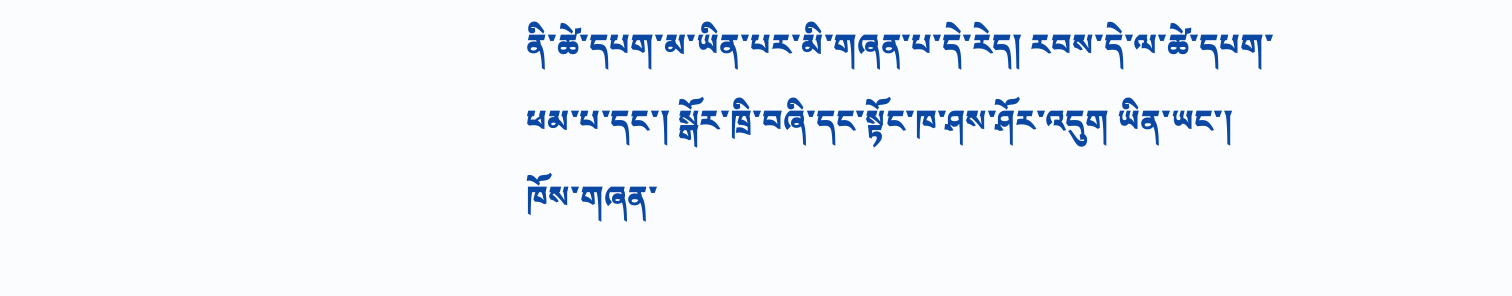ནི་ཚེ་དཔག་མ་ཡིན་པར་མི་གཞན་པ་དེ་རེད། རབས་དེ་ལ་ཚེ་དཔག་ཕམ་པ་དང་། སྒོར་ཁྲི་བཞི་དང་སྟོང་ཁ་ཤས་ཤོར་འདུག ཡིན་ཡང་། ཁོས་གཞན་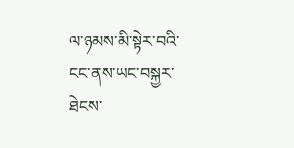ལ་ཉམས་མི་སྟེར་བའི་ངང་ནས་ཡང་བསྐྱར་ཐེངས་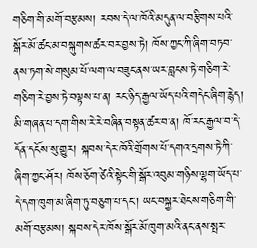གཅིག་གི་མགོ་བརྩམས། རབས་དེ་ལ་ཁོའི་མདུན་ལ་བརྩིགས་པའི་སྒོར་མོ་ཚང་མ་བསྐུགས་ཚར་བར་བྱས་ཏེ། ཁོས་ཀྱང་ཀི་ཞིག་བཏབ་ནས་ཏག་སེ་གསུམ་པོ་ལག་ལ་བཟུང་ནས་ཡར་བླངས་ཏེ་གཅིག་རེ་གཅིག་རེ་བྱས་ཏེ་བལྟས་པ་ན། རང་ཉིད་རྒྱལ་ཡོད་པའི་གདེང་ཞིག་རྙེད། མི་གཞན་པ་དག་གིས་རེ་རེ་བཞིན་བསྟན་ཚར་བ་ན། ཁོ་རང་རྒྱལ་བ་དེ་དོན་དངོས་སུ་གྱུར། སྐབས་དེར་ཁོའི་གྲོགས་པོ་དགའ་དྲགས་ཏེ་ཀི་ཞིག་ཀྱང་ཤོར། ཁོས་ཅོག་ཙེའི་སྟེང་གི་སྒོར་འབུམ་གཉིས་ལྷག་ཡོད་པ་དེ་དག་ཁུག་མ་ཞིག་ཏུ་བཅུག་པ་དང་། ཡང་བསྐྱར་ཐེངས་གཅིག་གི་མགོ་བརྩམས། སྐབས་དེར་ཁོས་སྒོར་མོ་ཁུག་མའི་ནང་ནས་སྤར་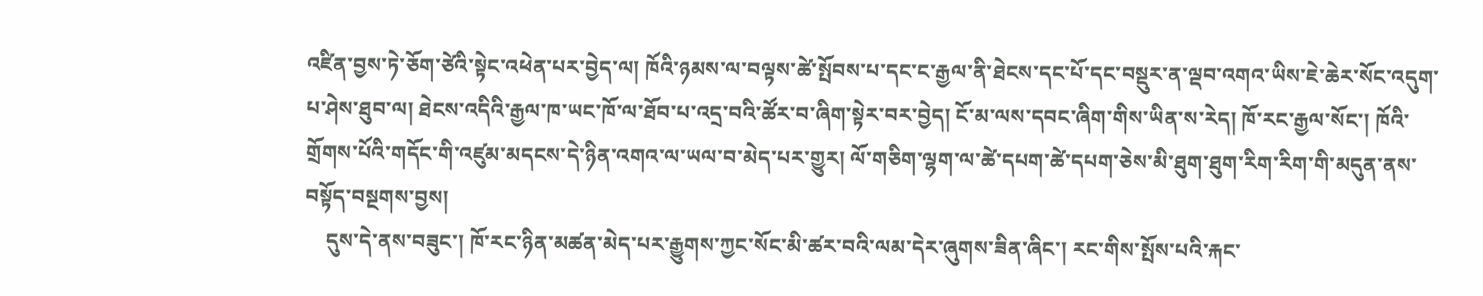འཛིན་བྱས་ཏེ་ཅོག་ཙེའི་སྟེང་འཕེན་པར་བྱེད་ལ། ཁོའི་ཉམས་ལ་བལྟས་ཚེ་སྤོབས་པ་དང་ང་རྒྱལ་ནི་ཐེངས་དང་པོ་དང་བསྡུར་ན་ལྡབ་འགའ་ཡིས་ཇེ་ཆེར་སོང་འདུག་པ་ཤེས་ཐུབ་ལ། ཐེངས་འདིའི་རྒྱལ་ཁ་ཡང་ཁོ་ལ་ཐོབ་པ་འདྲ་བའི་ཚོར་བ་ཞིག་སྟེར་བར་བྱེད། ངོ་མ་ལས་དབང་ཞིག་གིས་ཡིན་ས་རེད། ཁོ་རང་རྒྱལ་སོང་། ཁོའི་གྲོགས་པོའི་གདོང་གི་འཛུམ་མདངས་དེ་ཉིན་འགའ་ལ་ཡལ་བ་མེད་པར་གྱུར། ལོ་གཅིག་ལྷག་ལ་ཚེ་དཔག་ཚེ་དཔག་ཅེས་མི་ཐུག་ཐུག་རིག་རིག་གི་མདུན་ནས་བསྟོད་བསྔགས་བྱས།
    དུས་དེ་ནས་བཟུང་། ཁོ་རང་ཉིན་མཚན་མེད་པར་རྒྱུགས་ཀྱང་སོང་མི་ཚར་བའི་ལམ་དེར་ཞུགས་ཟིན་ཞིང་། རང་གིས་སྤོས་པའི་རྐང་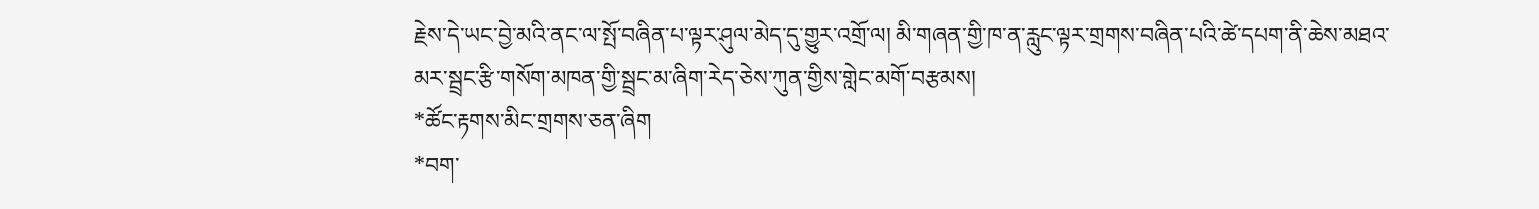རྗེས་དེ་ཡང་བྱེ་མའི་ནང་ལ་སྤོ་བཞིན་པ་ལྟར་ཤུལ་མེད་དུ་གྱུར་འགྲོ་ལ། མི་གཞན་གྱི་ཁ་ན་རླུང་ལྟར་གྲགས་བཞིན་པའི་ཚེ་དཔག་ནི་ཆེས་མཐའ་མར་སྦྲང་རྩི་གསོག་མཁན་གྱི་སྦྲང་མ་ཞིག་རེད་ཅེས་ཀུན་གྱིས་གླེང་མགོ་བརྩམས།
*ཚོང་རྟགས་མིང་གྲགས་ཅན་ཞིག
*བག་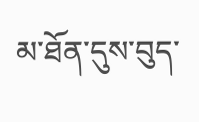མ་ཐོན་དུས་བུད་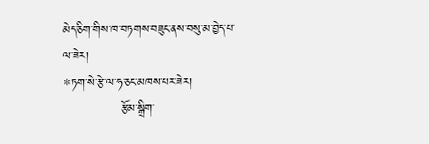མེད་ཅིག་གིས་ཁ་བཏགས་བཟུང་ནས་བསུ་མ་བྱེད་པ་ལ་ཟེར།
*ཏག་སེ་རྩེ་ལ་ཧ་ཅང་མཁས་པར་ཟེར།
              རྩོམ་སྒྲིག་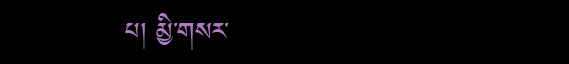པ། མྱི་གསར་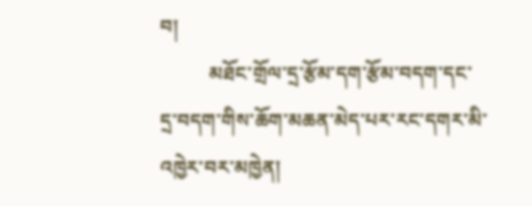བ།
          མཐོང་གྲོལ་དྲ་རྩོམ་དག་རྩོམ་བདག་དང་དྲ་བདག་གིས་ཆོག་མཆན་མེད་པར་རང་དགར་མི་འཁྱེར་བར་མཁྱེན།